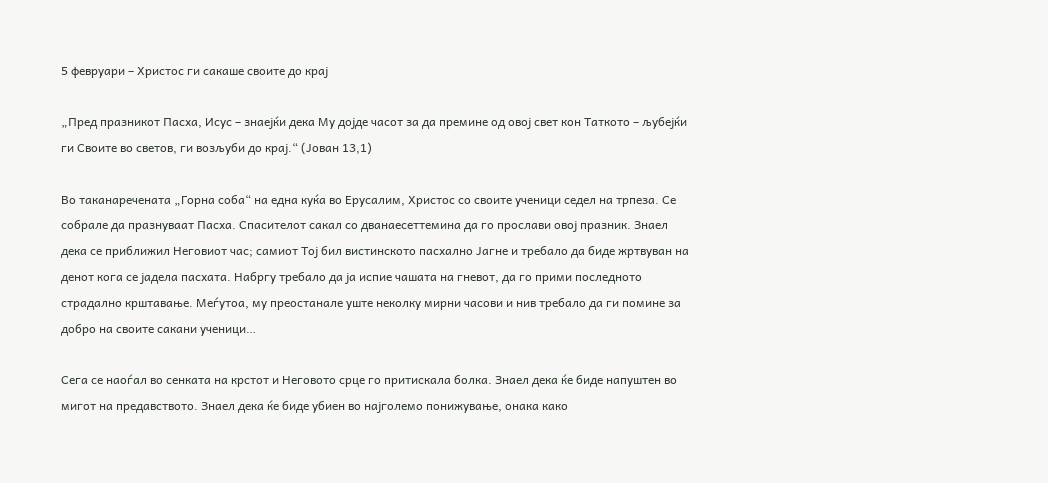5 февруари – Христос ги сакаше своите до крај

„Пред празникот Пасха, Исус – знаејќи дека Му дојде часот за да премине од овој свет кон Таткото – љубејќи ги Своите во светов, ги возљуби до крај.“ (Јован 13,1)

Во таканаречената „Горна соба“ на една куќа во Ерусалим, Христос со своите ученици седел на трпеза. Се собрале да празнуваат Пасха. Спасителот сакал со дванаесеттемина да го прослави овој празник. Знаел дека се приближил Неговиот час; самиот Тој бил вистинското пасхално Јагне и требало да биде жртвуван на денот кога се јадела пасхата. Набргу требало да ја испие чашата на гневот, да го прими последното страдално крштавање. Меѓутоа, му преостанале уште неколку мирни часови и нив требало да ги помине за добро на своите сакани ученици…

Сега се наоѓал во сенката на крстот и Неговото срце го притискала болка. Знаел дека ќе биде напуштен во мигот на предавството. Знаел дека ќе биде убиен во најголемо понижување, онака како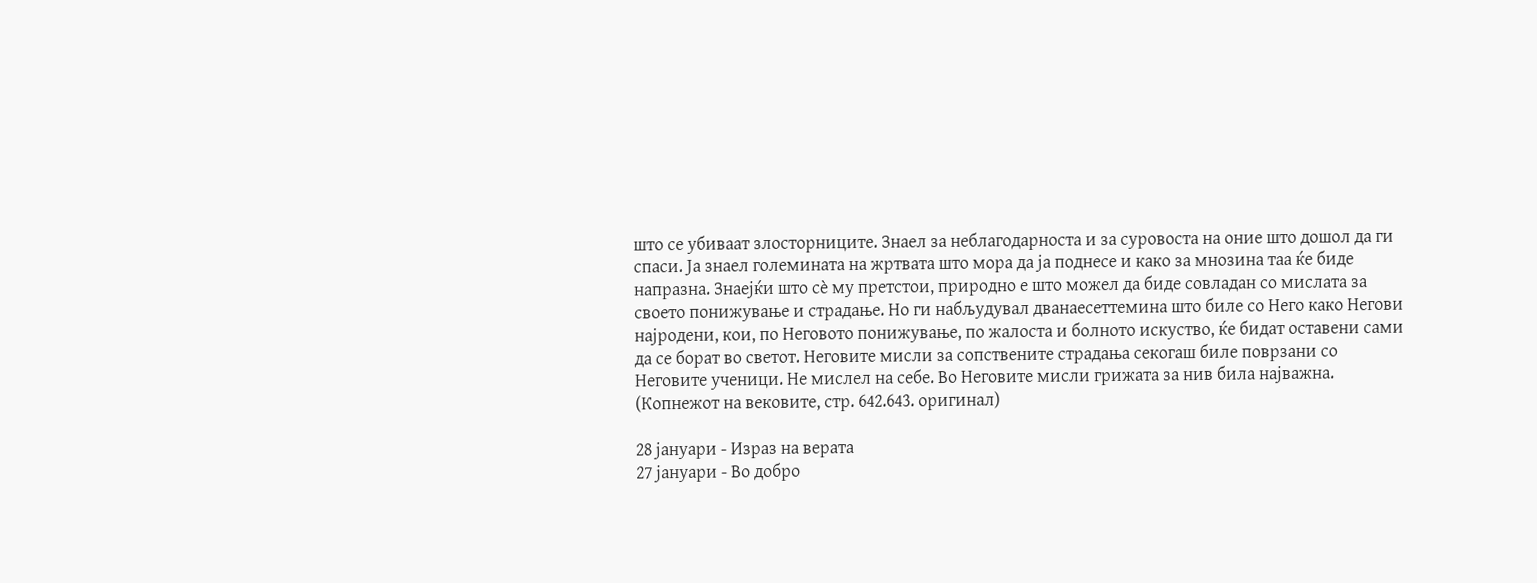што се убиваат злосторниците. Знаел за неблагодарноста и за суровоста на оние што дошол да ги спаси. Ја знаел големината на жртвата што мора да ја поднесе и како за мнозина таа ќе биде напразна. Знаејќи што сè му претстои, природно е што можел да биде совладан со мислата за своето понижување и страдање. Но ги набљудувал дванаесеттемина што биле со Него како Негови најродени, кои, по Неговото понижување, по жалоста и болното искуство, ќе бидат оставени сами да се борат во светот. Неговите мисли за сопствените страдања секогаш биле поврзани со Неговите ученици. Не мислел на себе. Во Неговите мисли грижата за нив била најважна. (Копнежот на вековите, стр. 642.643. оригинал)

28 јануари - Израз на верата
27 јануари - Во добро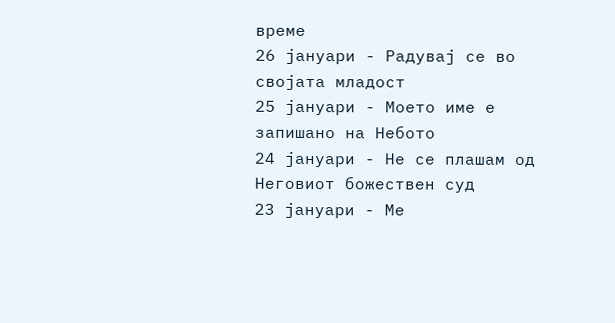време
26 јануари - Радувај се во својата младост
25 јануари - Моето име е запишано на Небото
24 јануари - Не се плашам од Неговиот божествен суд
23 јануари - Ме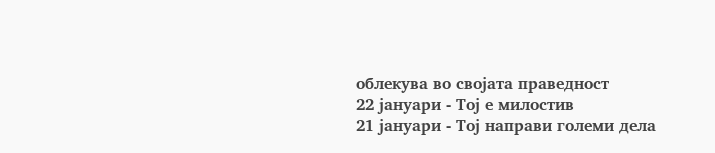облекува во својата праведност
22 јануари - Тој е милостив
21 јануари - Тој направи големи дела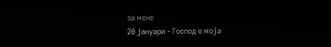за мене
20 јануари - Господ е моја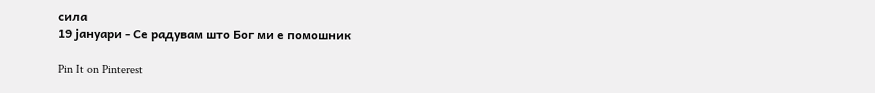сила
19 јануари - Се радувам што Бог ми е помошник

Pin It on Pinterest